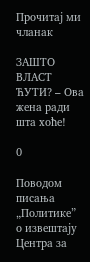Прочитај ми чланак

ЗАШТО ВЛАСТ ЋУТИ? – Ова жена ради шта хоће!

0

Поводом писања „Политике” о извештају Центра за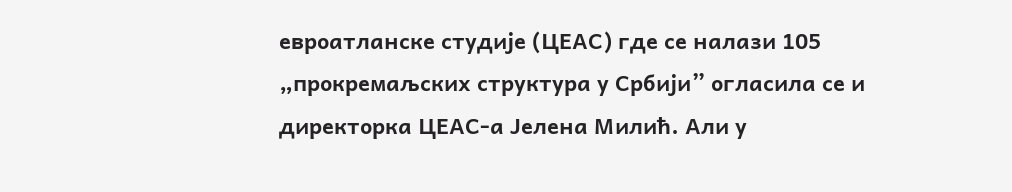евроатланске студије (ЦЕАС) где се налази 105 „прокремаљских структура у Србији” огласила се и директорка ЦЕАС-а Јелена Милић. Али у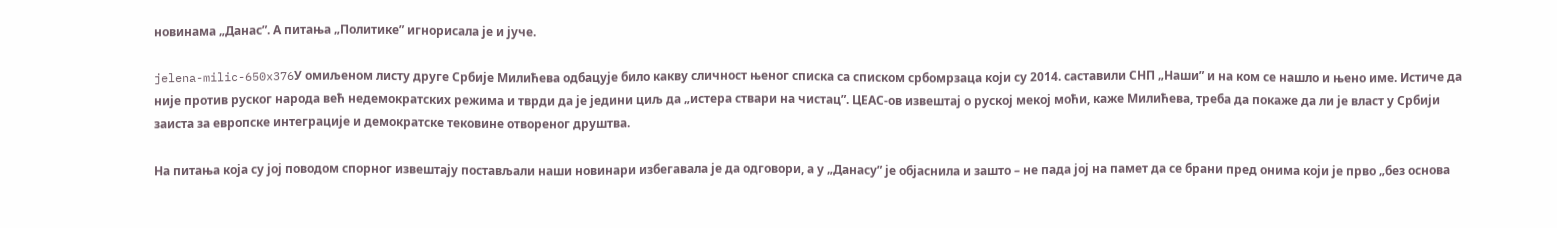новинама „Данас”. А питања „Политике” игнорисала је и јуче.

jelena-milic-650x376У омиљеном листу друге Србије Милићева одбацује било какву сличност њеног списка са списком србомрзаца који су 2014. саставили СНП „Наши” и на ком се нашло и њено име. Истиче да није против руског народа већ недемократских режима и тврди да је једини циљ да „истера ствари на чистац”. ЦЕАС-ов извештај о руској мекој моћи, каже Милићева, треба да покаже да ли је власт у Србији заиста за европске интеграције и демократске тековине отвореног друштва.

На питања која су јој поводом спорног извештају постављали наши новинари избегавала је да одговори, а у „Данасу” је објаснила и зашто – не пада јој на памет да се брани пред онима који је прво „без основа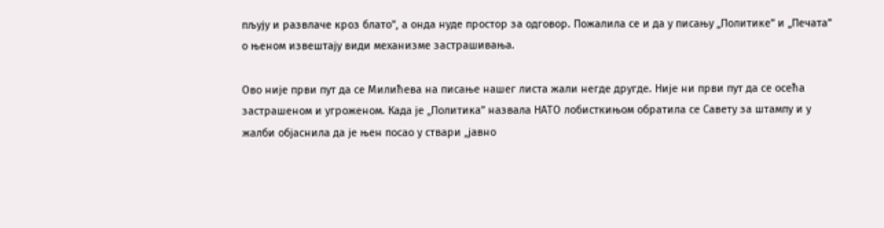пљују и развлаче кроз блато”, а онда нуде простор за одговор. Пожалила се и да у писању „Политике” и „Печата” о њеном извештају види механизме застрашивања.

Ово није први пут да се Милићева на писање нашег листа жали негде другде. Није ни први пут да се осећа застрашеном и угроженом. Када је „Политика” назвала НАТО лобисткињом обратила се Савету за штампу и у жалби објаснила да је њен посао у ствари „јавно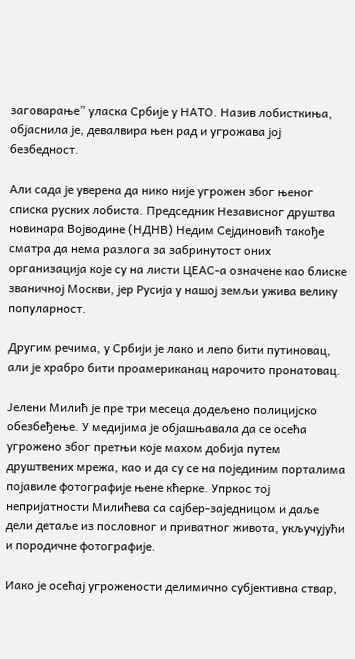заговарање” уласка Србије у НАТО. Назив лобисткиња, објаснила је, девалвира њен рад и угрожава јој безбедност.

Али сада је уверена да нико није угрожен због њеног списка руских лобиста. Председник Независног друштва новинара Војводине (НДНВ) Недим Сејдиновић такође сматра да нема разлога за забринутост оних организација које су на листи ЦЕАС-а означене као блиске званичној Москви, јер Русија у нашој земљи ужива велику популарност.

Другим речима, у Србији је лако и лепо бити путиновац, али је храбро бити проамериканац нарочито пронатовац.

Јелени Милић је пре три месеца додељено полицијско обезбеђење. У медијима је објашњавала да се осећа угрожено због претњи које махом добија путем друштвених мрежа, као и да су се на појединим порталима појавиле фотографије њене кћерке. Упркос тој непријатности Милићева са сајбер-заједницом и даље дели детаље из пословног и приватног живота, укључујући и породичне фотографије.

Иако је осећај угрожености делимично субјективна ствар,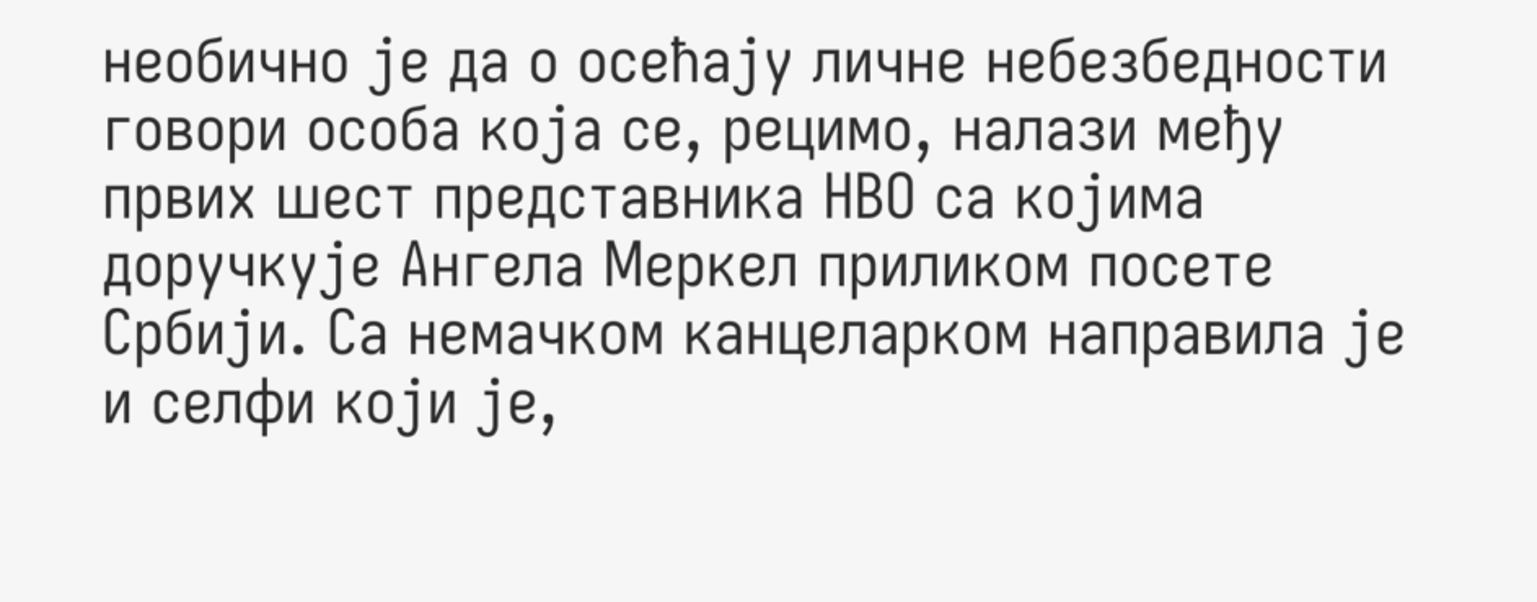необично је да о осећају личне небезбедности говори особа која се, рецимо, налази међу првих шест представника НВО са којима доручкује Ангела Меркел приликом посете Србији. Са немачком канцеларком направила је и селфи који је,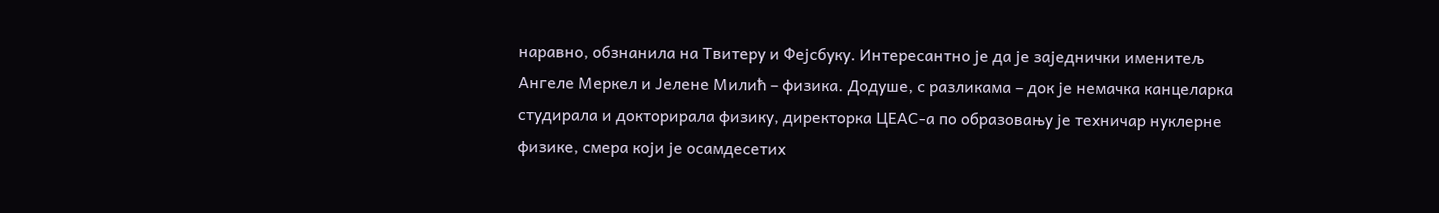наравно, обзнанила на Твитеру и Фејсбуку. Интересантно је да је заједнички именитељ Ангеле Меркел и Јелене Милић – физика. Додуше, с разликама – док је немачка канцеларка студирала и докторирала физику, директорка ЦЕАС-а по образовању је техничар нуклерне физике, смера који је осамдесетих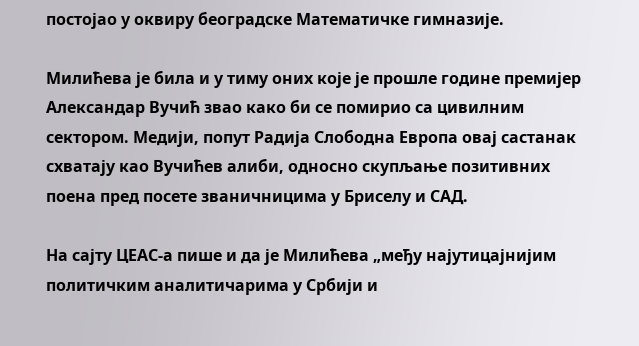постојао у оквиру београдске Математичке гимназије.

Милићева је била и у тиму оних које је прошле године премијер Александар Вучић звао како би се помирио са цивилним сектором. Медији, попут Радија Слободна Европа овај састанак схватају као Вучићев алиби, односно скупљање позитивних поена пред посете званичницима у Бриселу и САД.

На сајту ЦЕАС-а пише и да је Милићева „међу најутицајнијим политичким аналитичарима у Србији и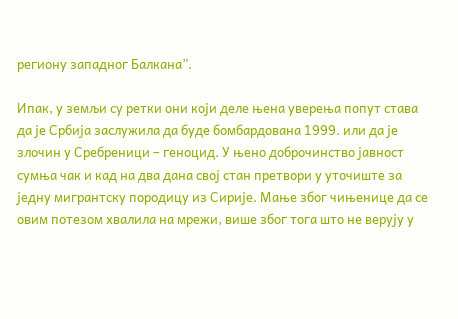региону западног Балкана”.

Ипак, у земљи су ретки они који деле њена уверења попут става да је Србија заслужила да буде бомбардована 1999. или да је злочин у Сребреници – геноцид. У њено доброчинство јавност сумња чак и кад на два дана свој стан претвори у уточиште за једну мигрантску породицу из Сирије. Мање због чињенице да се овим потезом хвалила на мрежи, више због тога што не верују у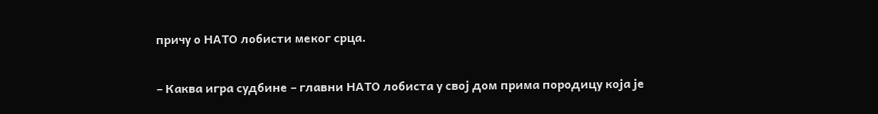причу о НАТО лобисти меког срца.

– Каква игра судбине – главни НАТО лобиста у свој дом прима породицу која је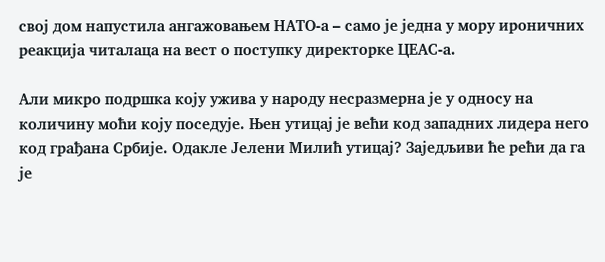свој дом напустила ангажовањем НАТО-а – само је једна у мору ироничних реакција читалаца на вест о поступку директорке ЦЕАС-а.

Али микро подршка коју ужива у народу несразмерна је у односу на количину моћи коју поседује. Њен утицај је већи код западних лидера него код грађана Србије. Одакле Јелени Милић утицај? Заједљиви ће рећи да га је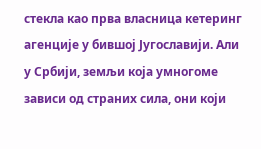стекла као прва власница кетеринг агенције у бившој Југославији. Али у Србији, земљи која умногоме зависи од страних сила, они који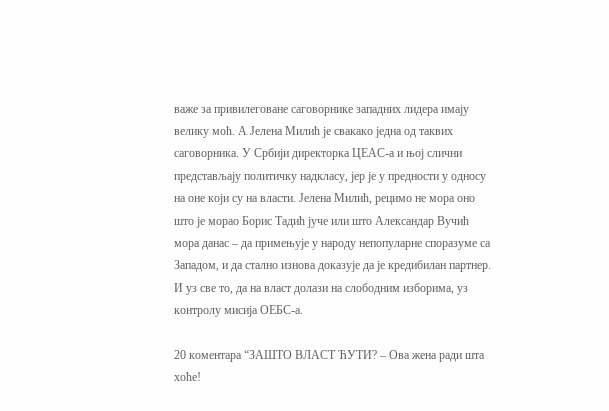важе за привилеговане саговорнике западних лидера имају велику моћ. А Јелена Милић је свакако једна од таквих саговорника. У Србији директорка ЦЕАС-а и њој слични представљају политичку надкласу, јер је у предности у односу на оне који су на власти. Јелена Милић, рецимо не мора оно што је морао Борис Тадић јуче или што Александар Вучић мора данас – да примењује у народу непопуларне споразуме са Западом, и да стално изнова доказује да је кредибилан партнер. И уз све то, да на власт долази на слободним изборима, уз контролу мисија ОЕБС-а.

20 коментара “ЗАШТО ВЛАСТ ЋУТИ? – Ова жена ради шта хоће!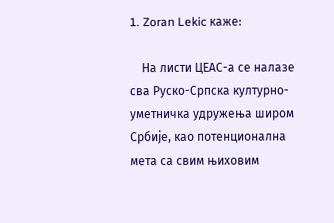1. Zoran Lekic каже:

    На листи ЦЕАС-а се налазе сва Руско-Српска културно-уметничка удружења широм Србије, као потенционална мета са свим њиховим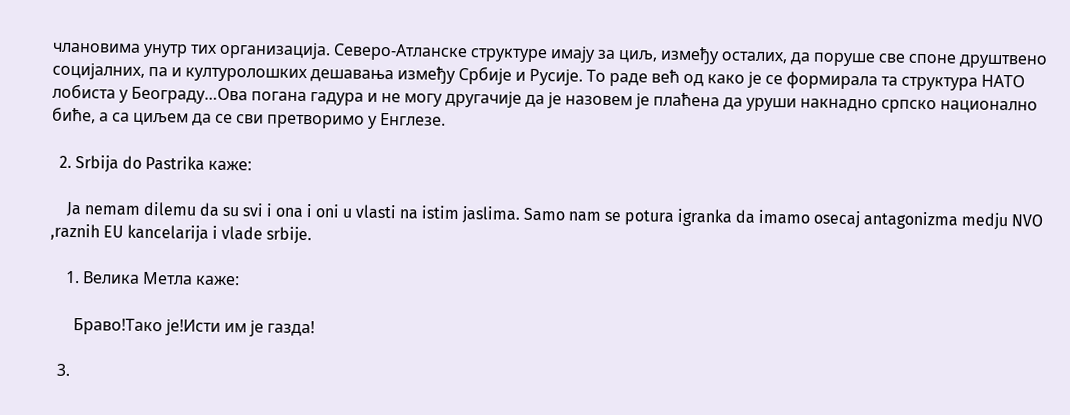члановима унутр тих организација. Северо-Атланске структуре имају за циљ, између осталих, да поруше све споне друштвено социјалних, па и културолошких дешавања између Србије и Русије. То раде већ од како је се формирала та структура НАТО лобиста у Београду…Ова погана гадура и не могу другачије да је назовем је плаћена да уруши накнадно српско национално биће, а са циљем да се сви претворимо у Енглезе.

  2. Srbija do Pastrika каже:

    Ja nemam dilemu da su svi i ona i oni u vlasti na istim jaslima. Samo nam se potura igranka da imamo osecaj antagonizma medju NVO ,raznih EU kancelarija i vlade srbije.

    1. Велика Mетла каже:

      Браво!Тако је!Исти им је газда!

  3.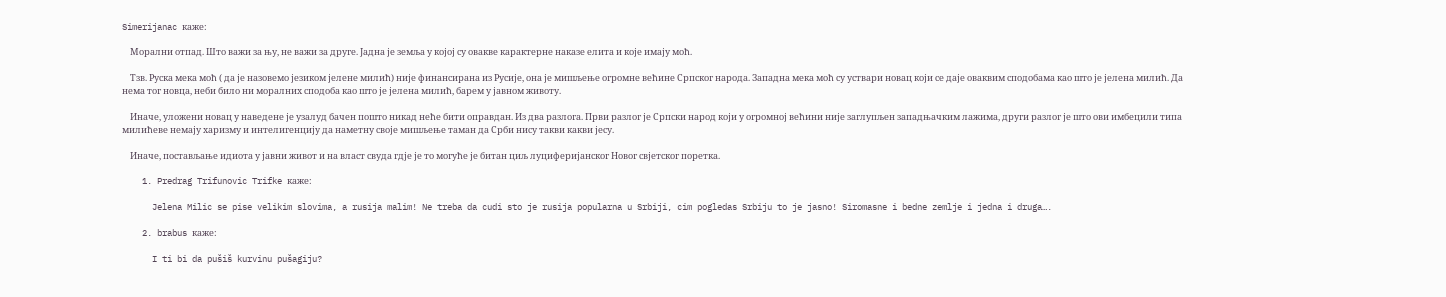Simerijanac каже:

    Морални отпад. Што важи за њу, не важи за друге. Јадна је земља у којој су овакве карактерне наказе елита и које имају моћ.

    Тзв. Руска мека моћ ( да је назовемо језиком јелене милић) није финансирана из Русије, она је мишљење огромне већине Српског народа. Западна мека моћ су уствари новац који се даје оваквим сподобама као што је јелена милић. Да нема тог новца, неби било ни моралних сподоба као што је јелена милић, барем у јавном животу.

    Иначе, уложени новац у наведене је узалуд бачен пошто никад неће бити оправдан. Из два разлога. Први разлог је Српски народ који у огромној већини није заглупљен западњачким лажима, други разлог је што ови имбецили типа милићеве немају харизму и интелигенцију да наметну своје мишљење таман да Срби нису такви какви јесу.

    Иначе, постављање идиота у јавни живот и на власт свуда гдје је то могуће је битан циљ луциферијанског Новог свјетског поретка.

    1. Predrag Trifunovic Trifke каже:

      Jelena Milic se pise velikim slovima, a rusija malim! Ne treba da cudi sto je rusija popularna u Srbiji, cim pogledas Srbiju to je jasno! Siromasne i bedne zemlje i jedna i druga….

    2. brabus каже:

      I ti bi da pušiš kurvinu pušagiju?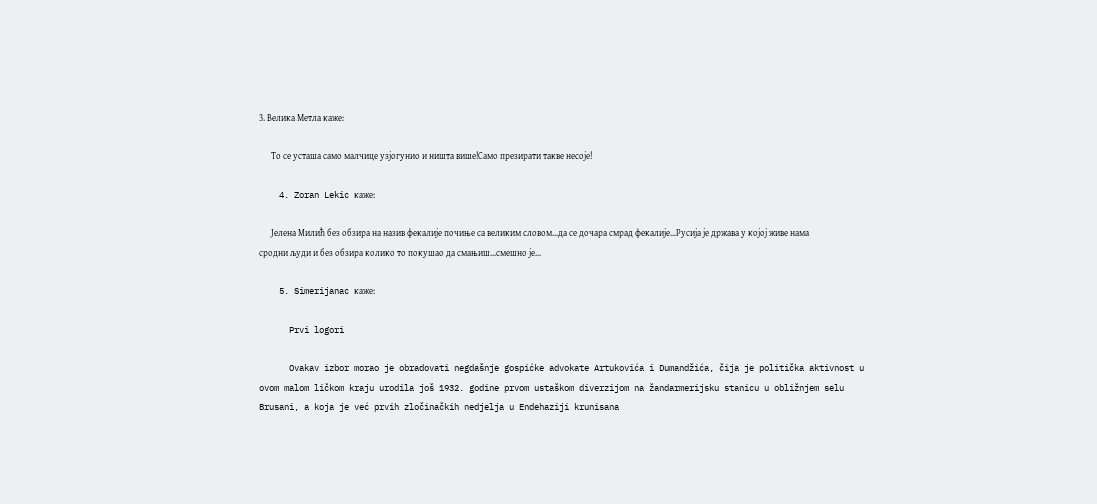3. Велика Mетла каже:

      То се усташа само малчице узјогунио и ништа више!Само презирати такве несоје!

    4. Zoran Lekic каже:

      Јелена Милић без обзира на назив фекалије почиње са великим словом…да се дочара смрад фекалије…Русија је држава у којој живе нама сродни људи и без обзира колико то покушао да смањиш…смешно је…

    5. Simerijanac каже:

      Prvi logori

      Ovakav izbor morao je obradovati negdašnje gospićke advokate Artukovića i Dumandžića, čija je politička aktivnost u ovom malom ličkom kraju urodila još 1932. godine prvom ustaškom diverzijom na žandarmerijsku stanicu u obližnjem selu Brusani, a koja je već prvih zločinačkih nedjelja u Endehaziji krunisana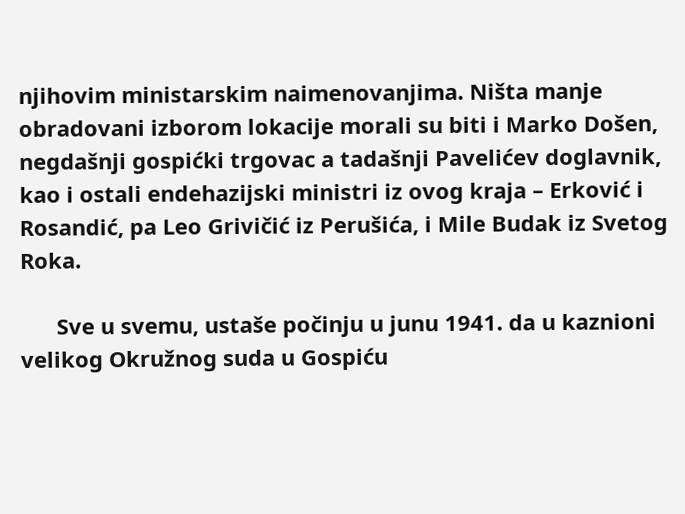njihovim ministarskim naimenovanjima. Ništa manje obradovani izborom lokacije morali su biti i Marko Došen, negdašnji gospićki trgovac a tadašnji Pavelićev doglavnik, kao i ostali endehazijski ministri iz ovog kraja – Erković i Rosandić, pa Leo Grivičić iz Perušića, i Mile Budak iz Svetog Roka.

      Sve u svemu, ustaše počinju u junu 1941. da u kaznioni velikog Okružnog suda u Gospiću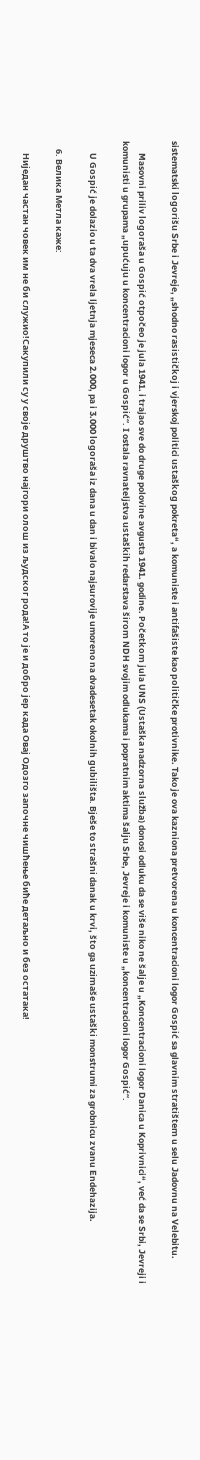sistematski logorišu Srbe i Jevreje, „shodno rasističkoj i vjerskoj politici ustaškog pokreta“, a komuniste i antifašiste kao političke protivnike. Tako je ova kazniona pretvorena u koncentracioni logor Gospić sa glavnim stratištem u selu Jadovnu na Velebitu.

      Masovni priliv logoraša u Gospić otpočeo je jula 1941. i trajao sve do druge polovine avgusta 1941. godine. Početkom jula UNS (Ustaška nadzorna služba) donosi odluku da se više niko ne šalje u „Koncentracioni logor Danica u Koprivnici“, već da se Srbi, Jevreji i komunisti u grupama „upućuju u koncentracioni logor u Gospić“. I ostala ravnateljstva ustaških redarstava širom NDH svojim odlukama i popratnim aktima šalju Srbe, Jevreje i komuniste u „koncentracioni logor Gospić“.

      U Gospić je dolazio u ta dva vrela ljetnja mjeseca 2.000, pa i 3.000 logoraša iz dana u dan i bivalo najsurovije umoreno na dvadesetak okolnih gubilišta. Bješe to strašni danak u krvi, što ga uzimaše ustaški monstrumi za grobnicu zvanu Endehazija.

    6. Велика Mетла каже:

      Ниједан частан човек им не би служио!Сакупили су у своје друштво најгори олош из људског рода!А то је и добро јер када Овај Одозго започне чишћење биће детаљно и без остатака!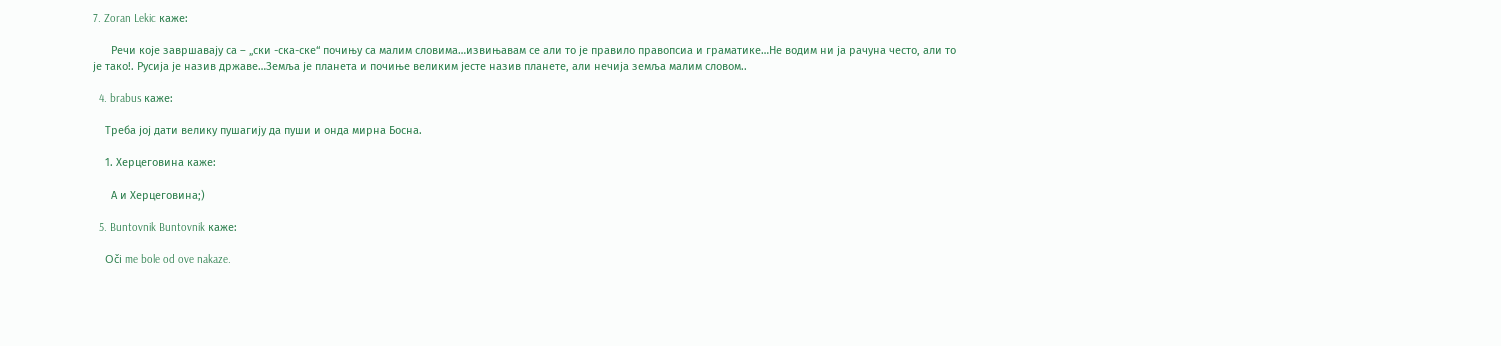7. Zoran Lekic каже:

      Речи које завршавају са – „ски -ска-ске“ почињу са малим словима…извињавам се али то је правило правопсиа и граматике…Не водим ни ја рачуна често, али то је тако!. Русија је назив државе…Земља је планета и почиње великим јесте назив планете, али нечија земља малим словом..

  4. brabus каже:

    Треба јој дати велику пушагију да пуши и онда мирна Босна.

    1. Херцеговина каже:

      А и Херцеговина;)

  5. Buntovnik Buntovnik каже:

    Oči me bole od ove nakaze.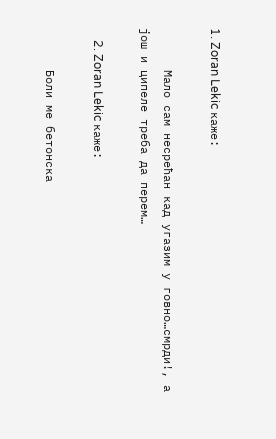1. Zoran Lekic каже:

      Мало сам несрећан кад угазим у говно…смрди!, а још и ципеле треба да перем…

    2. Zoran Lekic каже:

      Боли ме бетонска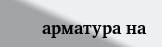арматура на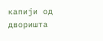капији од дворишта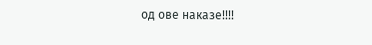од ове наказе!!!!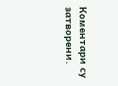Коментари су затворени.